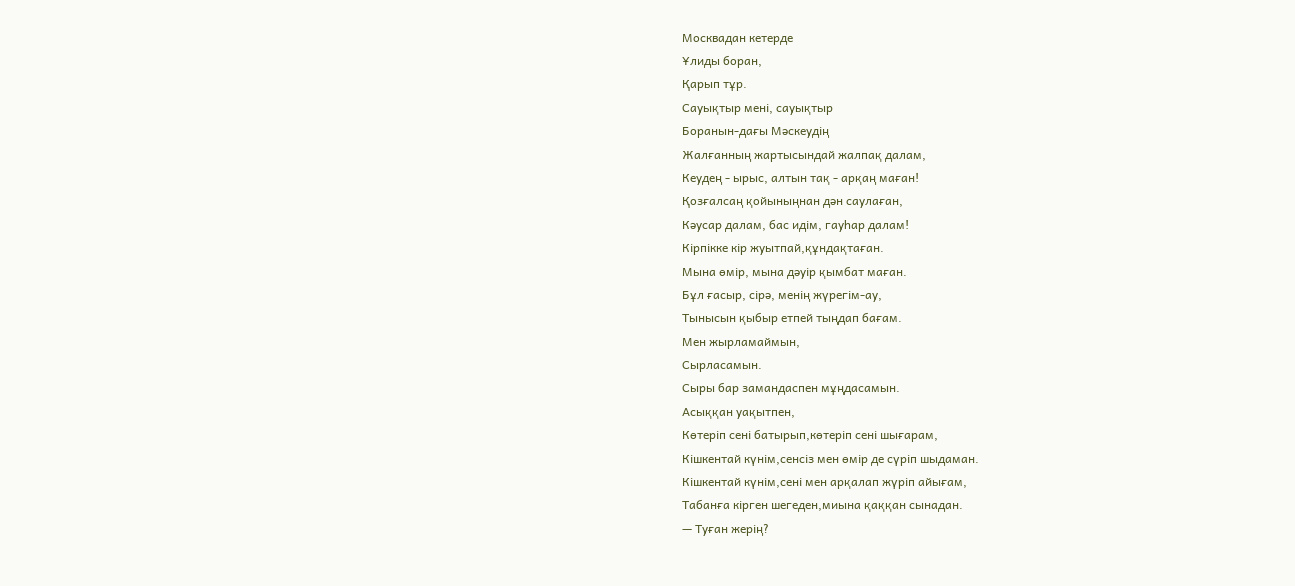Москвадан кетерде
Ұлиды боран,
Қарып тұр.
Сауықтыр мені, сауықтыр
Боранын-дағы Мәскеудің
Жалғанның жартысындай жалпақ далам,
Кеудең - ырыс, алтын тақ - арқаң маған!
Қозғалсаң қойыныңнан дән саулаған,
Кәусар далам, бас идім, гауһар далам!
Кірпікке кір жуытпай,құндақтаған.
Мына өмір, мына дәуір қымбат маған.
Бұл ғасыр, сірә, менің жүрегім-ау,
Тынысын қыбыр етпей тыңдап бағам.
Мен жырламаймын,
Сырласамын.
Сыры бар замандаспен мұңдасамын.
Асыққан уақытпен,
Көтеріп сені батырып,көтеріп сені шығарам,
Кішкентай күнім,сенсіз мен өмір де сүріп шыдаман.
Кішкентай күнім,сені мен арқалап жүріп айығам,
Табанға кірген шегеден,миына қаққан сынадан.
— Туған жерің?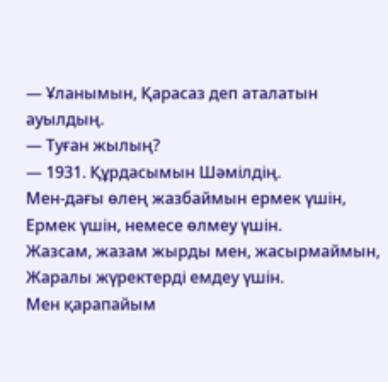— Ұланымын, Қарасаз деп аталатын ауылдың.
— Туған жылың?
— 1931. Құрдасымын Шәмілдің.
Мен-дағы өлең жазбаймын ермек үшін,
Ермек үшін, немесе өлмеу үшін.
Жазсам, жазам жырды мен, жасырмаймын,
Жаралы жүректерді емдеу үшін.
Мен қарапайым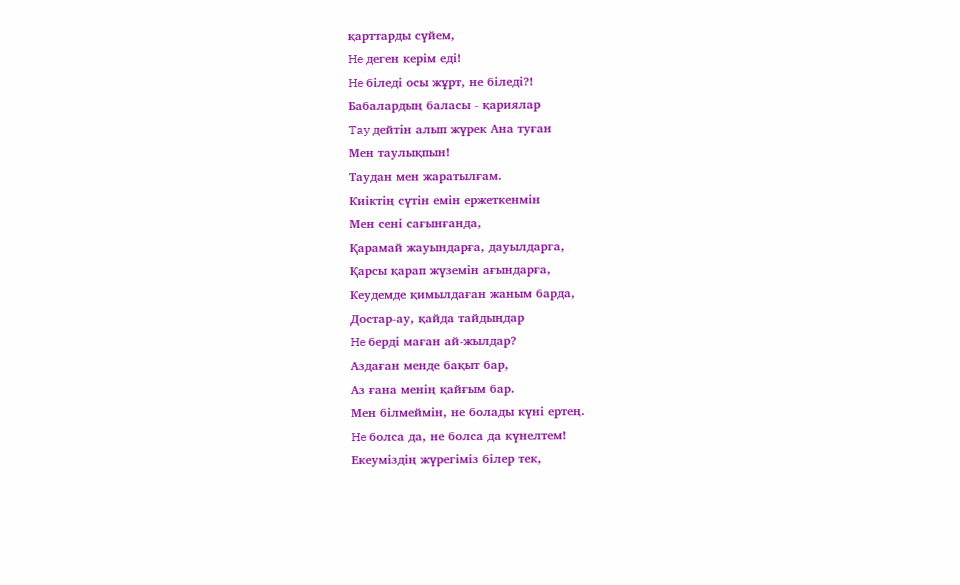қарттарды сүйем,
He деген керім еді!
He біледі осы жұрт, не біледі?!
Бабалардың баласы - қариялар
Tay дейтін алып жүрек Ана туған
Мен таулықпын!
Таудан мен жаратылғам.
Киіктің сүтін емін ержеткенмін
Мен сені сағынғанда,
Қарамай жауындарға, дауылдарга,
Қарсы қарап жүземін ағындарға,
Кеудемде қимылдаған жаным барда,
Достар-ау, қайда тайдыңдар
He берді маған ай-жылдар?
Аздаған менде бақыт бар,
Аз ғана менің қайғым бар.
Мен білмеймін, нe болады күні ертең.
He болса да, не болса да күнелтем!
Екеуміздің жүрегіміз білер тек,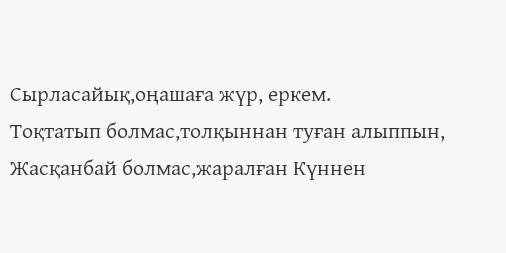Сырласайық,оңашаға жүр, еркем.
Тоқтатып болмас,толқыннан туған алыппын,
Жасқанбай болмас,жаралған Күннен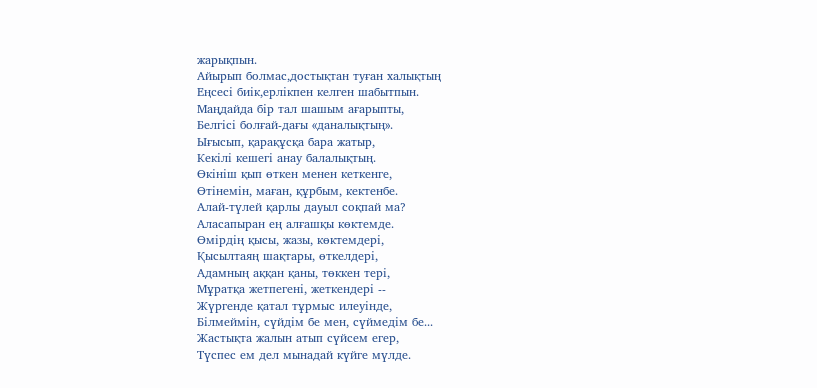жарықпын.
Айырып болмас,достықтан туған халықтың
Еңсесі биік,ерлікпен келген шабытпын.
Маңдайда бір тал шашым ағарыпты,
Белгісі болғай-дағы «даналықтың».
Ығысып, қарақұсқа бара жатыр,
Кекілі кешегі анау балалықтың.
Өкініш қып өткен менен кеткенге,
Өтінемін, маған, құрбым, кектенбе.
Алай-түлей қарлы дауыл соқпай ма?
Аласапыран ең алғашқы көктемде.
Өмірдің қысы, жазы, көктемдері,
Қысылтаяң шақтары, өткелдері,
Адамның аққан қаны, төккен тері,
Мұратқа жетпегені, жеткендері --
Жүргенде қатал тұрмыс илеуінде,
Білмеймін, сүйдім бе мен, сүймедім бе...
Жастықта жалын атып сүйсем егер,
Түспес ем дел мынадай күйге мүлде.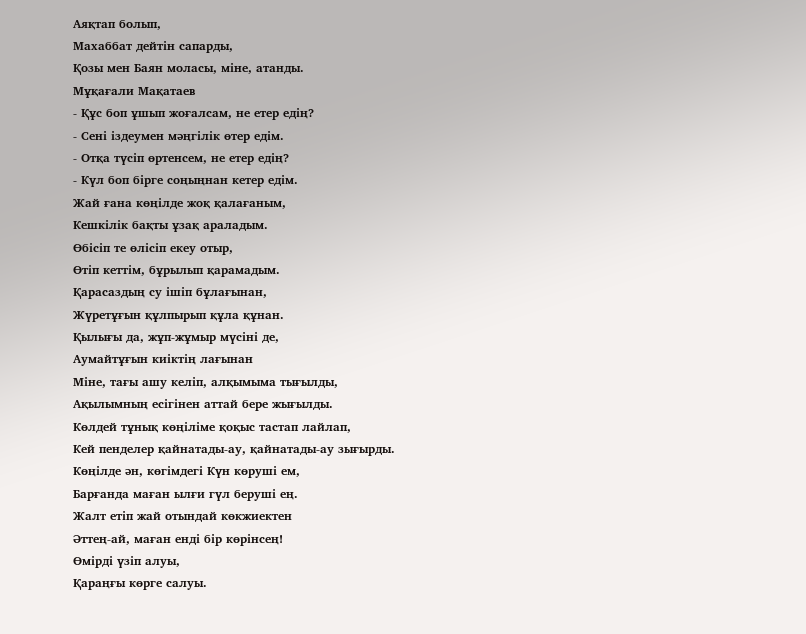Аяқтап болып,
Махаббат дейтін сапарды,
Қозы мен Баян моласы, міне, атанды.
Мұқағали Мақатаев
- Құс боп ұшып жоғалсам, не етер едің?
- Сені іздеумен мәңгілік өтер едім.
- Отқа түсіп өртенсем, не етер едің?
- Күл боп бірге соңыңнан кетер едім.
Жай ғана көңілде жоқ қалағаным,
Кешкілік бақты ұзақ араладым.
Өбісіп те өлісіп екеу отыр,
Өтіп кеттім, бұрылып қарамадым.
Қарасаздың су ішіп бұлағынан,
Жүретұғын құлпырып құла құнан.
Қылығы да, жұп-жұмыр мүсіні де,
Аумайтұғын киіктің лағынан
Мінe, тағы ашу келіп, алқымыма тығылды,
Ақылымның есігінен аттай бере жығылды.
Көлдей тұнық көңіліме қоқыс тастап лайлап,
Кей пенделер қайнатады-ау, қайнатады-ау зығырды.
Көңілде ән, көгімдегі Күн көруші ем,
Барғанда маған ылғи гүл беруші ең.
Жалт етіп жай отындай көкжиектен
Әттең-ай, маған енді бір көрінсең!
Өмірді үзіп алуы,
Қараңғы көрге салуы.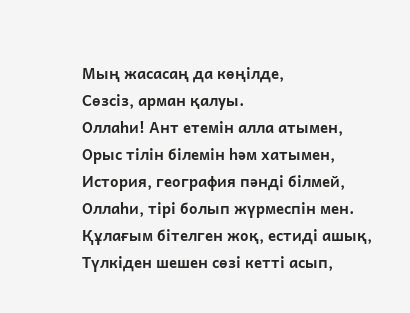Мың жасасаң да көңілде,
Сөзсіз, арман қалуы.
Оллаһи! Ант етемін алла атымен,
Орыс тілін білемін һәм хатымен,
История, география пәнді білмей,
Оллаһи, тірі болып жүрмеспін мен.
Құлағым бітелген жоқ, естиді ашық,
Түлкіден шешен сөзі кетті асып,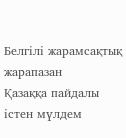Белгілі жарамсақтық жарапазан
Қазаққа пайдалы істен мүлдем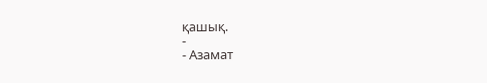қашық.
-
- Азамат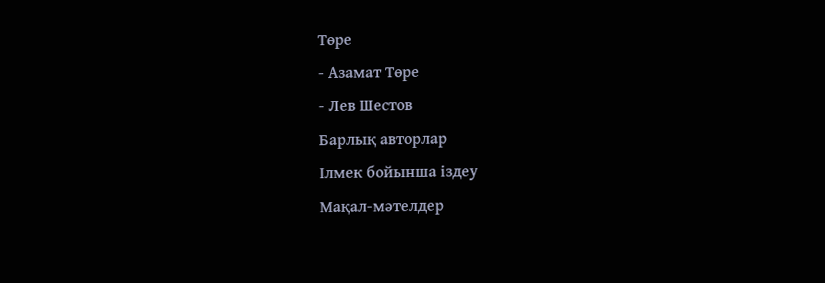Төре
- Азамат Төре
- Лев Шестов
Барлық авторлар
Ілмек бойынша іздеу
Мақал-мәтелдер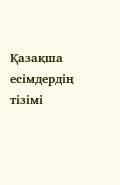Қазақша есімдердің тізімі